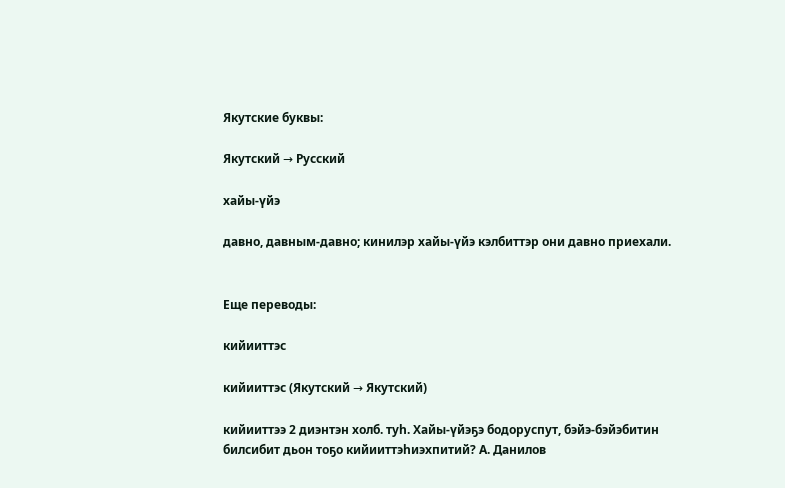Якутские буквы:

Якутский → Русский

хайы-үйэ

давно, давным-давно; кинилэр хайы-үйэ кэлбиттэр они давно приехали.


Еще переводы:

кийииттэс

кийииттэс (Якутский → Якутский)

кийииттээ 2 диэнтэн холб. туһ. Хайы-үйэҕэ бодоруспут, бэйэ-бэйэбитин билсибит дьон тоҕо кийииттэһиэхпитий? А. Данилов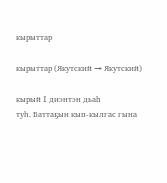кырыттар

кырыттар (Якутский → Якутский)

кырый I диэнтэн дьаһ
туһ. Баттаҕын кып-кылгас гына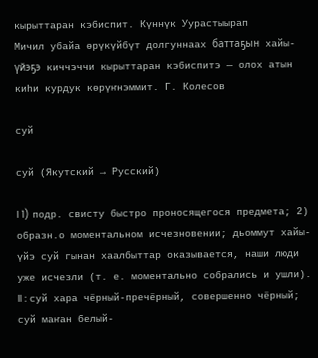кырыттаран кэбиспит. Күннүк Уурастыырап
Мичил убайа өрүкүйбүт долгуннаах баттаҕын хайы-үйэҕэ киччэччи кырыттаран кэбиспитэ — олох атын киһи курдук көрүҥнэммит. Г. Колесов

суй

суй (Якутский → Русский)

I 1) подр. свисту быстро проносящегося предмета; 2) образн.о моментальном исчезновении; дьоммут хайы-үйэ суй гынан хаалбыттар оказывается, наши люди уже исчезли (т. е. моментально собрались и ушли).
II : суй хара чёрный-пречёрный, совершенно чёрный; суй маҥан белый-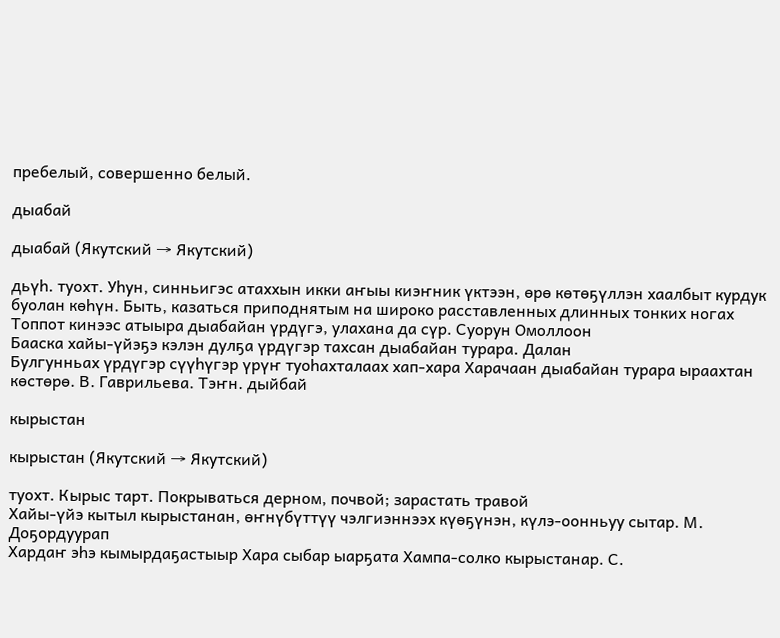пребелый, совершенно белый.

дыабай

дыабай (Якутский → Якутский)

дьүһ. туохт. Уһун, синньигэс атаххын икки аҥыы киэҥник үктээн, өрө көтөҕүллэн хаалбыт курдук буолан көһүн. Быть, казаться приподнятым на широко расставленных длинных тонких ногах
Топпот кинээс атыыра дыабайан үрдүгэ, улахана да сүр. Суорун Омоллоон
Бааска хайы-үйэҕэ кэлэн дулҕа үрдүгэр тахсан дыабайан турара. Далан
Булгунньах үрдүгэр сүүһүгэр үрүҥ туоһахталаах хап-хара Харачаан дыабайан турара ыраахтан көстөрө. В. Гаврильева. Тэҥн. дыйбай

кырыстан

кырыстан (Якутский → Якутский)

туохт. Кырыс тарт. Покрываться дерном, почвой; зарастать травой
Хайы-үйэ кытыл кырыстанан, өҥнүбүттүү чэлгиэннээх күөҕүнэн, күлэ-оонньуу сытар. М. Доҕордуурап
Хардаҥ эһэ кымырдаҕастыыр Хара сыбар ыарҕата Хампа-солко кырыстанар. С.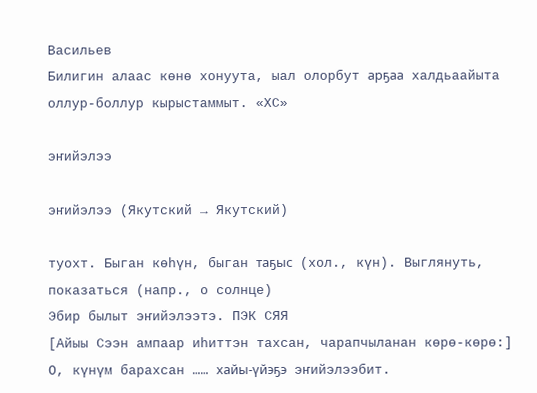Васильев
Билигин алаас көнө хонуута, ыал олорбут арҕаа халдьаайыта оллур-боллур кырыстаммыт. «ХС»

эҥийэлээ

эҥийэлээ (Якутский → Якутский)

туохт. Быган көһүн, быган таҕыс (хол., күн). Выглянуть, показаться (напр., о солнце)
Эбир былыт эҥийэлээтэ. ПЭК СЯЯ
[Айыы Сээн ампаар иһиттэн тахсан, чарапчыланан көрө-көрө:] О, күнүм барахсан …… хайы-үйэҕэ эҥийэлээбит.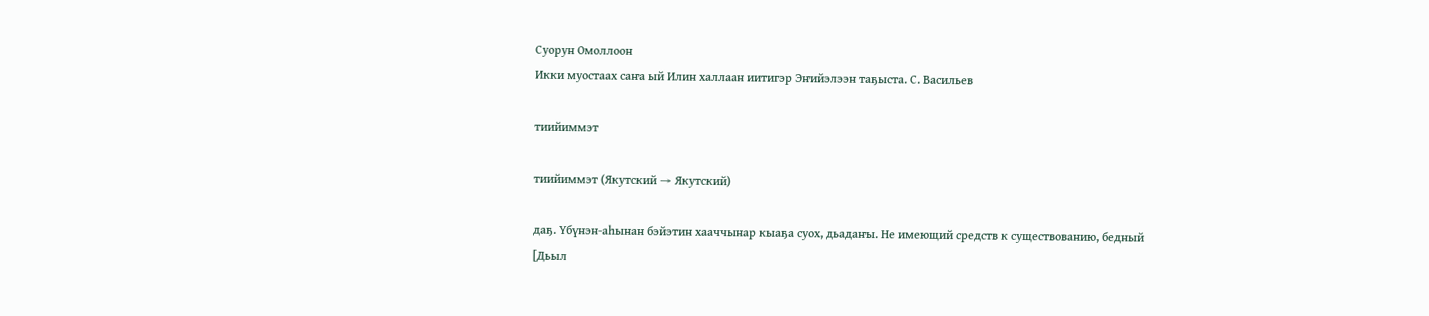Суорун Омоллоон
Икки муостаах саҥа ый Илин халлаан иитигэр Эҥийэлээн таҕыста. С. Васильев

тиийиммэт

тиийиммэт (Якутский → Якутский)

даҕ. Үбүнэн-аһынан бэйэтин хааччынар кыаҕа суох, дьадаҥы. Не имеющий средств к существованию, бедный
[Дьыл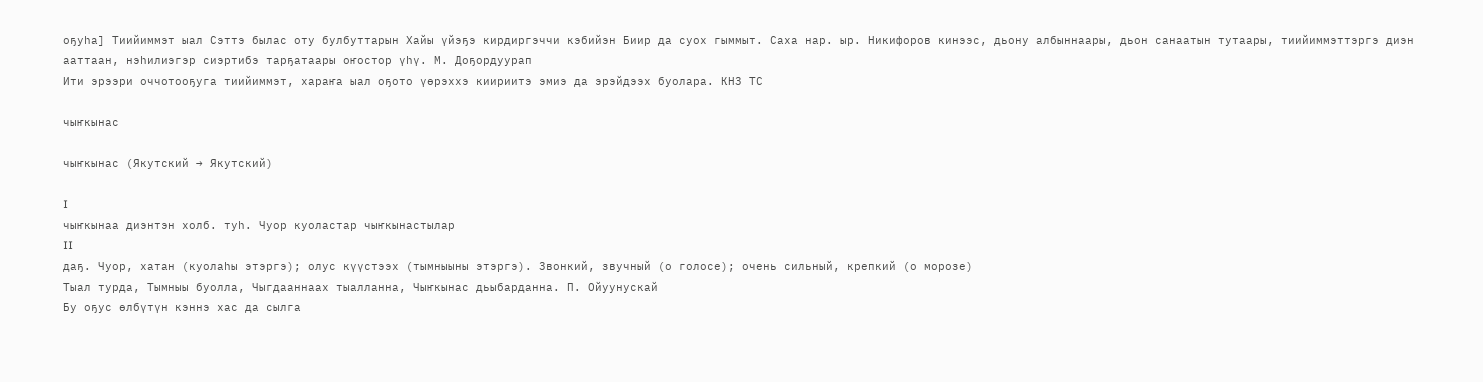оҕуһа] Тиийиммэт ыал Сэттэ былас оту булбуттарын Хайы үйэҕэ кирдиргэччи кэбийэн Биир да суох гыммыт. Саха нар. ыр. Никифоров кинээс, дьону албыннаары, дьон санаатын тутаары, тиийиммэттэргэ диэн ааттаан, нэһилиэгэр сиэртибэ тарҕатаары оҥостор үһү. М. Доҕордуурап
Ити эрээри оччотооҕуга тиийиммэт, хараҥа ыал оҕото үөрэххэ киириитэ эмиэ да эрэйдээх буолара. КНЗ ТС

чыҥкынас

чыҥкынас (Якутский → Якутский)

I
чыҥкынаа диэнтэн холб. туһ. Чуор куоластар чыҥкынастылар
II
даҕ. Чуор, хатан (куолаһы этэргэ); олус күүстээх (тымныыны этэргэ). Звонкий, звучный (о голосе); очень сильный, крепкий (о морозе)
Тыал турда, Тымныы буолла, Чыгдааннаах тыалланна, Чыҥкынас дьыбарданна. П. Ойуунускай
Бу оҕус өлбүтүн кэннэ хас да сылга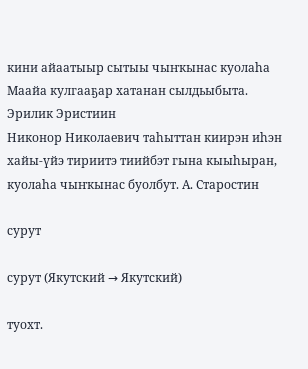кини айаатыыр сытыы чыҥкынас куолаһа Маайа кулгааҕар хатанан сылдьыбыта. Эрилик Эристиин
Никонор Николаевич таһыттан киирэн иһэн хайы-үйэ тириитэ тиийбэт гына кыыһыран, куолаһа чыҥкынас буолбут. А. Старостин

сурут

сурут (Якутский → Якутский)

туохт.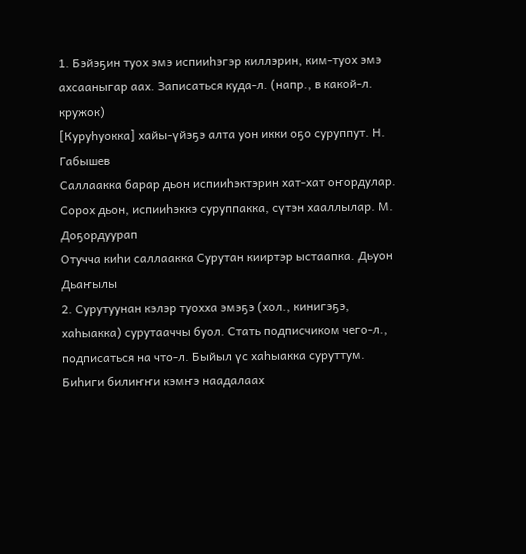1. Бэйэҕин туох эмэ испииһэгэр киллэрин, ким-туох эмэ ахсааныгар аах. Записаться куда-л. (напр., в какой-л. кружок)
[Куруһуокка] хайы-үйэҕэ алта уон икки оҕо суруппут. Н. Габышев
Саллаакка барар дьон испииһэктэрин хат-хат оҥордулар. Сорох дьон, испииһэккэ суруппакка, сүтэн хааллылар. М. Доҕордуурап
Отучча киһи саллаакка Сурутан кииртэр ыстаапка. Дьуон Дьаҥылы
2. Сурутуунан кэлэр туохха эмэҕэ (хол., кинигэҕэ, хаһыакка) сурутааччы буол. Стать подписчиком чего-л., подписаться на что-л. Быйыл үс хаһыакка суруттум.
Биһиги билиҥҥи кэмҥэ наадалаах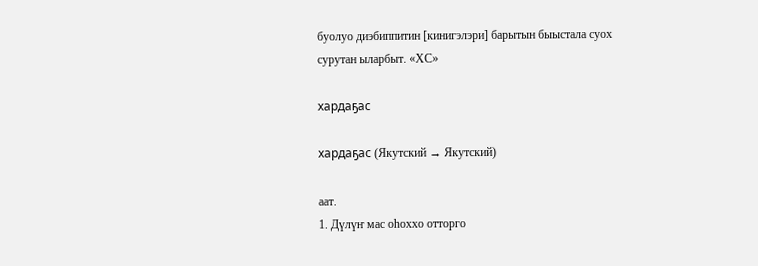буолуо диэбиппитин [кинигэлэри] барытын быыстала суох сурутан ыларбыт. «ХС»

хардаҕас

хардаҕас (Якутский → Якутский)

аат.
1. Дүлүҥ мас оһоххо отторго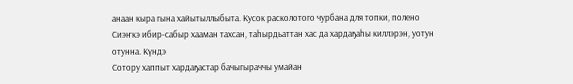анаан кыра гына хайытыллыбыта. Кусок расколотого чурбана для топки, полено
Сиэҥкэ ибир-сабыр хааман тахсан, таһырдьаттан хас да хардаҕаһы киллэрэн, уотун отунна. Күндэ
Сотору хаппыт хардаҕастар бачыгыраччы умайан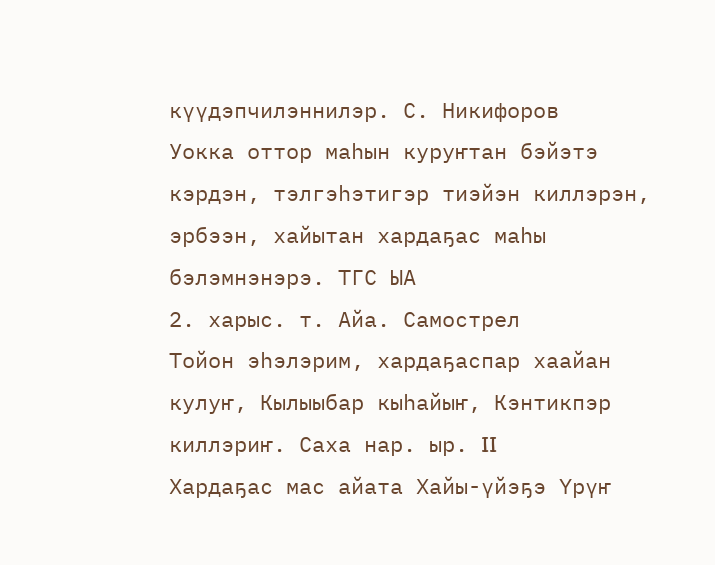күүдэпчилэннилэр. С. Никифоров
Уокка оттор маһын куруҥтан бэйэтэ кэрдэн, тэлгэһэтигэр тиэйэн киллэрэн, эрбээн, хайытан хардаҕас маһы бэлэмнэнэрэ. ТГС ЫА
2. харыс. т. Айа. Самострел
Тойон эһэлэрим, хардаҕаспар хаайан кулуҥ, Кылыыбар кыһайыҥ, Кэнтикпэр киллэриҥ. Саха нар. ыр. II
Хардаҕас мас айата Хайы-үйэҕэ Үрүҥ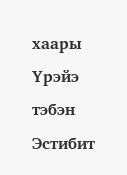хаары Үрэйэ тэбэн Эстибит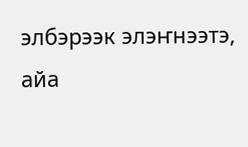элбэрээк элэҥнээтэ, айа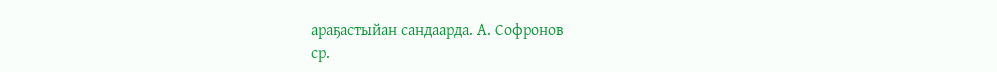араҕастыйан сандаарда. А. Софронов
ср.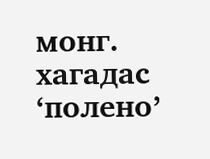монг. хагадас ‘полено’